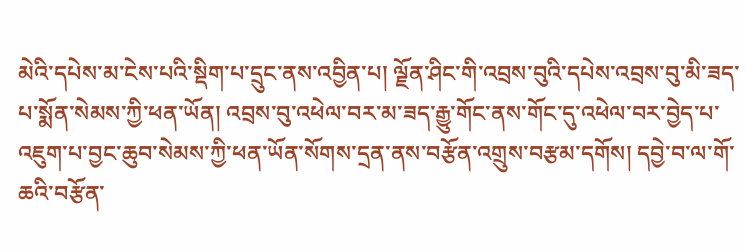མེའི་དཔེས་མ་ངེས་པའི་སྡིག་པ་དྲུང་ནས་འབྱིན་པ། ལྗོན་ཤིང་གི་འབྲས་བུའི་དཔེས་འབྲས་བུ་མི་ཟད་པ་སྨོན་སེམས་ཀྱི་ཕན་ཡོན། འབྲས་བུ་འཕེལ་བར་མ་ཟད་རྒྱུ་གོང་ནས་གོང་དུ་འཕེལ་བར་བྱེད་པ་འཇུག་པ་བྱང་ཆུབ་སེམས་ཀྱི་ཕན་ཡོན་སོགས་དྲན་ནས་བརྩོན་འགྲུས་བརྩམ་དགོས། དབྱེ་བ་ལ་གོ་ཆའི་བརྩོན་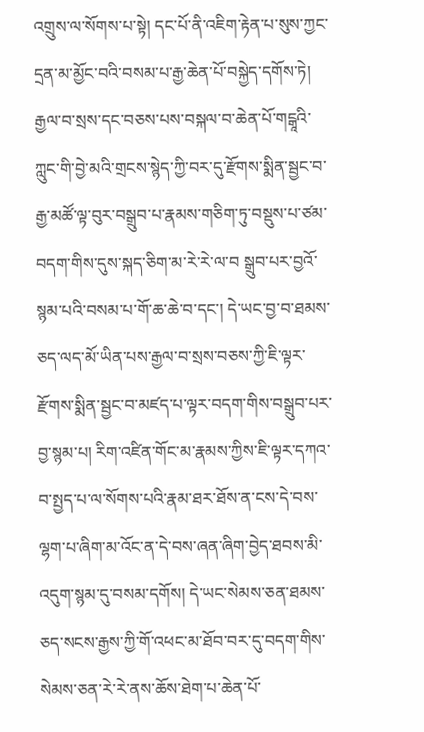འགྲུས་ལ་སོགས་པ་སྟེ། དང་པོ་ནི་འཇིག་རྟེན་པ་སུས་ཀྱང་དྲན་མ་མྱོང་བའི་བསམ་པ་རྒྱ་ཆེན་པོ་བསྐྱེད་དགོས་ཏེ། རྒྱལ་བ་སྲས་དང་བཅས་པས་བསྐལ་བ་ཆེན་པོ་གངྒཱའི་ཀླུང་གི་བྱེ་མའི་གྲངས་སྙེད་ཀྱི་བར་དུ་རྫོགས་སྨིན་སྦྱང་བ་རྒྱ་མཚོ་ལྟ་བུར་བསྒྲུབ་པ་རྣམས་གཅིག་ཏུ་བསྡུས་པ་ཙམ་བདག་གིས་དུས་སྐད་ཅིག་མ་རེ་རེ་ལ་བ སྒྲུབ་པར་བྱའོ་སྙམ་པའི་བསམ་པ་གོ་ཆ་ཆེ་བ་དང་། དེ་ཡང་བྱ་བ་ཐམས་ཅད་ལད་མོ་ཡིན་པས་རྒྱལ་བ་སྲས་བཅས་ཀྱི་ཇི་ལྟར་རྫོགས་སྨིན་སྦྱང་བ་མཛད་པ་ལྟར་བདག་གིས་བསྒྲུབ་པར་བྱ་སྙམ་པ། རིག་འཛིན་གོང་མ་རྣམས་ཀྱིས་ཇི་ལྟར་དཀའ་བ་སྤྱད་པ་ལ་སོགས་པའི་རྣམ་ཐར་ཐོས་ན་ངས་དེ་བས་ལྷག་པ་ཞིག་མ་འོང་ན་དེ་བས་ཞན་ཞིག་བྱེད་ཐབས་མི་འདུག་སྙམ་དུ་བསམ་དགོས། དེ་ཡང་སེམས་ཅན་ཐམས་ཅད་སངས་རྒྱས་ཀྱི་གོ་འཕང་མ་ཐོབ་བར་དུ་བདག་གིས་སེམས་ཅན་རེ་རེ་ནས་ཆོས་ཐེག་པ་ཆེན་པོ་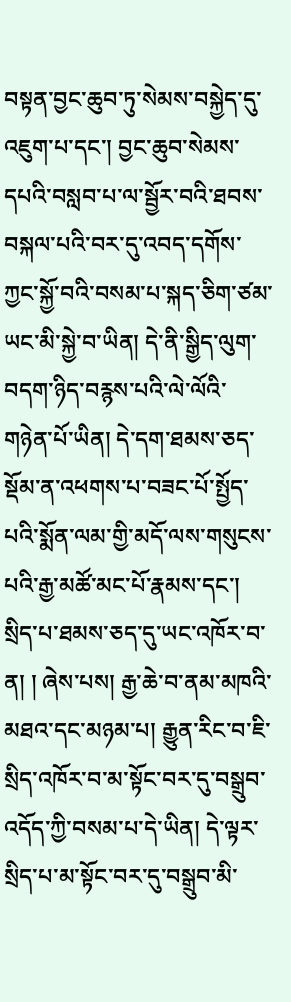བསྟན་བྱང་ཆུབ་ཏུ་སེམས་བསྐྱེད་དུ་འཇུག་པ་དང་། བྱང་ཆུབ་སེམས་དཔའི་བསླབ་པ་ལ་སྦྱོར་བའི་ཐབས་བསྐལ་པའི་བར་དུ་འབད་དགོས་ཀྱང་སྐྱོ་བའི་བསམ་པ་སྐད་ཅིག་ཙམ་ཡང་མི་སྐྱེ་བ་ཡིན། དེ་ནི་སྒྱིད་ལུག་བདག་ཉིད་བརྙས་པའི་ལེ་ལོའི་གཉེན་པོ་ཡིན། དེ་དག་ཐམས་ཅད་སྡོམ་ན་འཕགས་པ་བཟང་པོ་སྤྱོད་པའི་སྨོན་ལམ་གྱི་མདོ་ལས་གསུངས་པའི་རྒྱ་མཚོ་མང་པོ་རྣམས་དང་། སྲིད་པ་ཐམས་ཅད་དུ་ཡང་འཁོར་བ་ན། ། ཞེས་པས། རྒྱ་ཆེ་བ་ནམ་མཁའི་མཐའ་དང་མཉམ་པ། རྒྱུན་རིང་བ་ཇི་སྲིད་འཁོར་བ་མ་སྟོང་བར་དུ་བསྒྲུབ་འདོད་ཀྱི་བསམ་པ་དེ་ཡིན། དེ་ལྟར་སྲིད་པ་མ་སྟོང་བར་དུ་བསྒྲུབ་མི་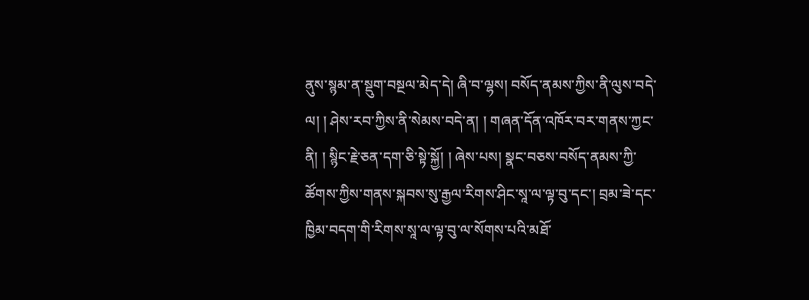ནུས་སྙམ་ན་སྡུག་བསྔལ་མེད་དེ། ཞི་བ་ལྷས། བསོད་ནམས་ཀྱིས་ནི་ལུས་བདེ་ལ། ། ཤེས་རབ་ཀྱིས་ནི་སེམས་བདེ་ན། ། གཞན་དོན་འཁོར་བར་གནས་ཀྱང་ནི། ། སྙིང་རྗེ་ཅན་དག་ཅི་སྟེ་སྐྱོ། ། ཞེས་པས། སྣང་བཅས་བསོད་ནམས་ཀྱི་ཚོགས་ཀྱིས་གནས་སྐབས་སུ་རྒྱལ་རིགས་ཤིང་སཱ་ལ་ལྟ་བུ་དང་། བྲམ་ཟེ་དང་ཁྱིམ་བདག་གི་རིགས་སཱ་ལ་ལྟ་བུ་ལ་སོགས་པའི་མཐོ་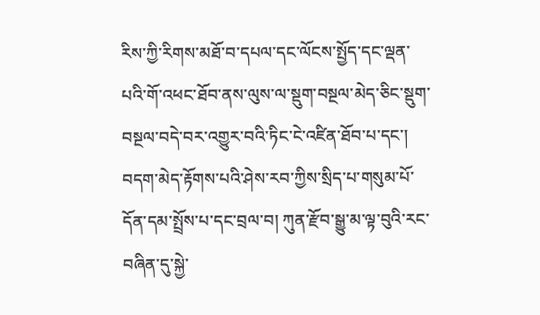རིས་ཀྱི་རིགས་མཐོ་བ་དཔལ་དང་ལོངས་སྤྱོད་དང་ལྡན་པའི་གོ་འཕང་ཐོབ་ནས་ལུས་ལ་སྡུག་བསྔལ་མེད་ཅིང་སྡུག་བསྔལ་བདེ་བར་འགྱུར་བའི་ཏིང་ངེ་འཛིན་ཐོབ་པ་དང་། བདག་མེད་རྟོགས་པའི་ཤེས་རབ་ཀྱིས་སྲིད་པ་གསུམ་པོ་དོན་དམ་སྤྲོས་པ་དང་བྲལ་བ། ཀུན་རྫོབ་སྒྱུ་མ་ལྟ་བུའི་རང་བཞིན་དུ་སྐྱེ་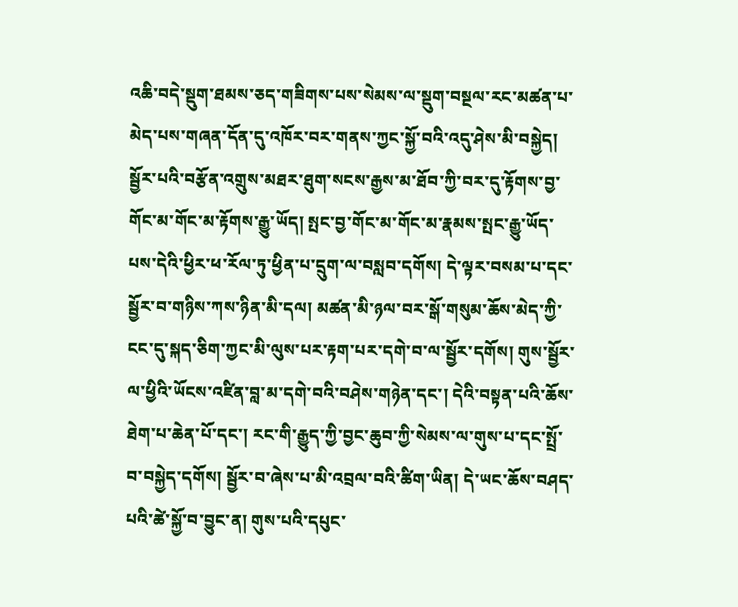འཆི་བདེ་སྡུག་ཐམས་ཅད་གཟིགས་པས་སེམས་ལ་སྡུག་བསྔལ་རང་མཚན་པ་མེད་པས་གཞན་དོན་དུ་འཁོར་བར་གནས་ཀྱང་སྐྱོ་བའི་འདུ་ཤེས་མི་བསྐྱེད། སྦྱོར་པའི་བརྩོན་འགྲུས་མཐར་ཐུག་སངས་རྒྱས་མ་ཐོབ་ཀྱི་བར་དུ་རྟོགས་བྱ་གོང་མ་གོང་མ་རྟོགས་རྒྱུ་ཡོད། སྤང་བྱ་གོང་མ་གོང་མ་རྣམས་སྤང་རྒྱུ་ཡོད་པས་དེའི་ཕྱིར་ཕ་རོལ་ཏུ་ཕྱིན་པ་དྲུག་ལ་བསླབ་དགོས། དེ་ལྟར་བསམ་པ་དང་སྦྱོར་བ་གཉིས་ཀས་ཉིན་མི་དལ། མཚན་མི་ཉལ་བར་སྒོ་གསུམ་ཆོས་མེད་ཀྱི་ངང་དུ་སྐད་ཅིག་ཀྱང་མི་ལུས་པར་རྟག་པར་དགེ་བ་ལ་སྦྱོར་དགོས། གུས་སྦྱོར་ལ་ཕྱིའི་ཡོངས་འཛིན་བླ་མ་དགེ་བའི་བཤེས་གཉེན་དང་། དེའི་བསྟན་པའི་ཆོས་ཐེག་པ་ཆེན་པོ་དང་། རང་གི་རྒྱུད་ཀྱི་བྱང་ཆུབ་ཀྱི་སེམས་ལ་གུས་པ་དང་སྤྲོ་བ་བསྐྱེད་དགོས། སྦྱོར་བ་ཞེས་པ་མི་འབྲལ་བའི་ཚིག་ཡིན། དེ་ཡང་ཆོས་བཤད་པའི་ཚེ་སྐྱོ་བ་བྱུང་ན། གུས་པའི་དཔུང་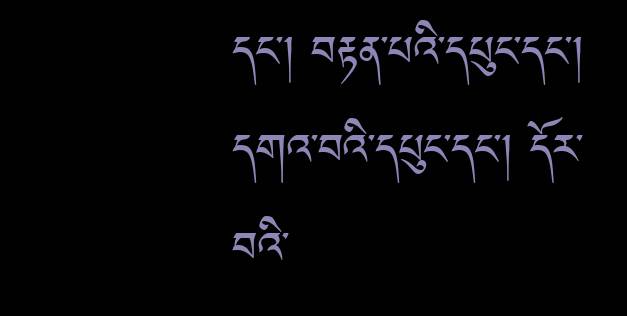དང་། བརྟན་པའི་དཔུང་དང་། དགའ་བའི་དཔུང་དང་། དོར་བའི་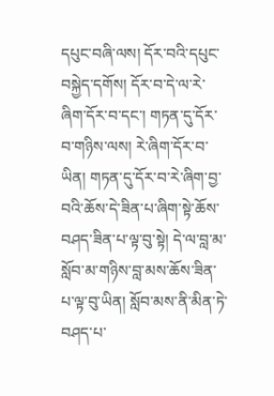དཔུང་བཞི་ལས། དོར་བའི་དཔུང་བསྐྱེད་དགོས། དོར་བ་དེ་ལ་རེ་ཞིག་དོར་བ་དང་། གཏན་དུ་དོར་བ་གཉིས་ལས། རེ་ཞིག་དོར་བ་ཡིན། གཏན་དུ་དོར་བ་རེ་ཞིག་བྱ་བའི་ཆོས་དེ་ཟིན་པ་ཞིག་སྟེ་ཆོས་བཤད་ཟིན་པ་ལྟ་བུ་སྟེ། དེ་ལ་བླ་མ་སློབ་མ་གཉིས་བླ་མས་ཆོས་ཟིན་པ་ལྟ་བུ་ཡིན། སློབ་མས་ནི་མིན་ཏེ་བཤད་པ་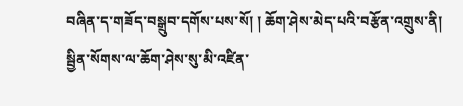བཞིན་ད་གཟོད་བསྒྲུབ་དགོས་པས་སོ། ། ཆོག་ཤེས་མེད་པའི་བརྩོན་འགྲུས་ནི། སྦྱིན་སོགས་ལ་ཆོག་ཤེས་སུ་མི་འཛིན་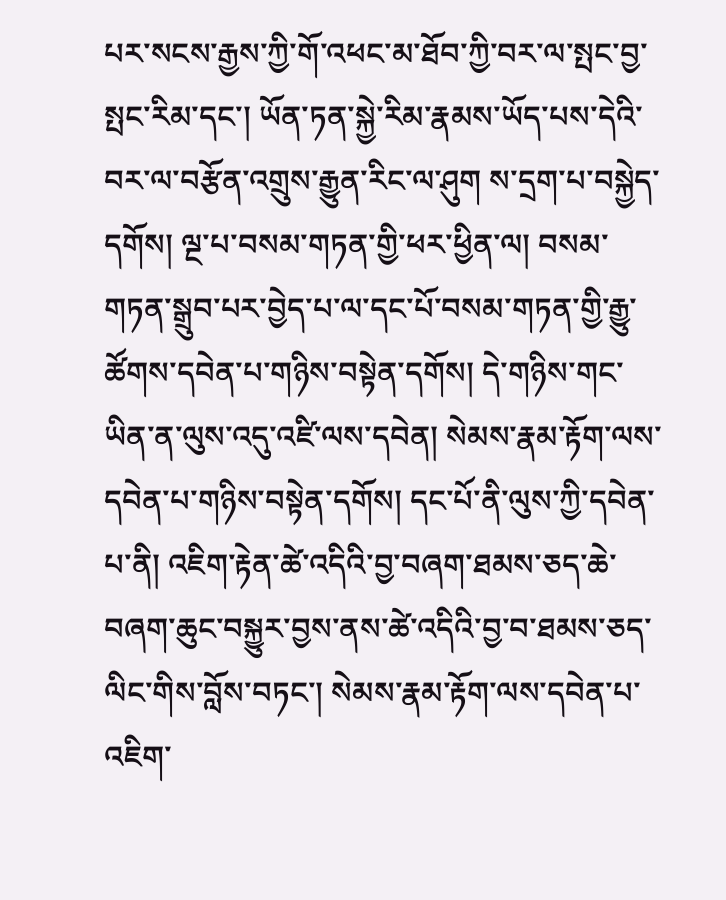པར་སངས་རྒྱས་ཀྱི་གོ་འཕང་མ་ཐོབ་ཀྱི་བར་ལ་སྤང་བྱ་སྤང་རིམ་དང་། ཡོན་ཏན་སྐྱེ་རིམ་རྣམས་ཡོད་པས་དེའི་བར་ལ་བརྩོན་འགྲུས་རྒྱུན་རིང་ལ་ཤུག ས་དྲག་པ་བསྐྱེད་དགོས། ལྔ་པ་བསམ་གཏན་གྱི་ཕར་ཕྱིན་ལ། བསམ་གཏན་སྒྲུབ་པར་བྱེད་པ་ལ་དང་པོ་བསམ་གཏན་གྱི་རྒྱུ་ཚོགས་དབེན་པ་གཉིས་བསྟེན་དགོས། དེ་གཉིས་གང་ཡིན་ན་ལུས་འདུ་འཛི་ལས་དབེན། སེམས་རྣམ་རྟོག་ལས་དབེན་པ་གཉིས་བསྟེན་དགོས། དང་པོ་ནི་ལུས་ཀྱི་དབེན་པ་ནི། འཇིག་རྟེན་ཚེ་འདིའི་བྱ་བཞག་ཐམས་ཅད་ཆེ་བཞག་ཆུང་བསྐྱུར་བྱས་ནས་ཚེ་འདིའི་བྱ་བ་ཐམས་ཅད་ལིང་གིས་བློས་བཏང་། སེམས་རྣམ་རྟོག་ལས་དབེན་པ་འཇིག་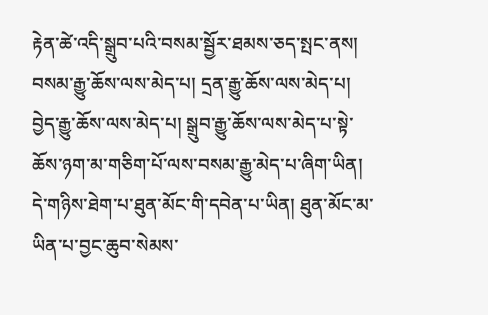རྟེན་ཚེ་འདི་སྒྲུབ་པའི་བསམ་སྦྱོར་ཐམས་ཅད་སྤང་ནས། བསམ་རྒྱུ་ཆོས་ལས་མེད་པ། དྲན་རྒྱུ་ཆོས་ལས་མེད་པ། བྱེད་རྒྱུ་ཆོས་ལས་མེད་པ། སྒྲུབ་རྒྱུ་ཆོས་ལས་མེད་པ་སྟེ་ཆོས་ཉག་མ་གཅིག་པོ་ལས་བསམ་རྒྱུ་མེད་པ་ཞིག་ཡིན། དེ་གཉིས་ཐེག་པ་ཐུན་མོང་གི་དབེན་པ་ཡིན། ཐུན་མོང་མ་ཡིན་པ་བྱང་ཆུབ་སེམས་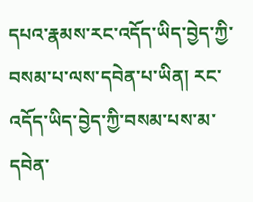དཔའ་རྣམས་རང་འདོད་ཡིད་བྱེད་ཀྱི་བསམ་པ་ལས་དབེན་པ་ཡིན། རང་འདོད་ཡིད་བྱེད་ཀྱི་བསམ་པས་མ་དབེན་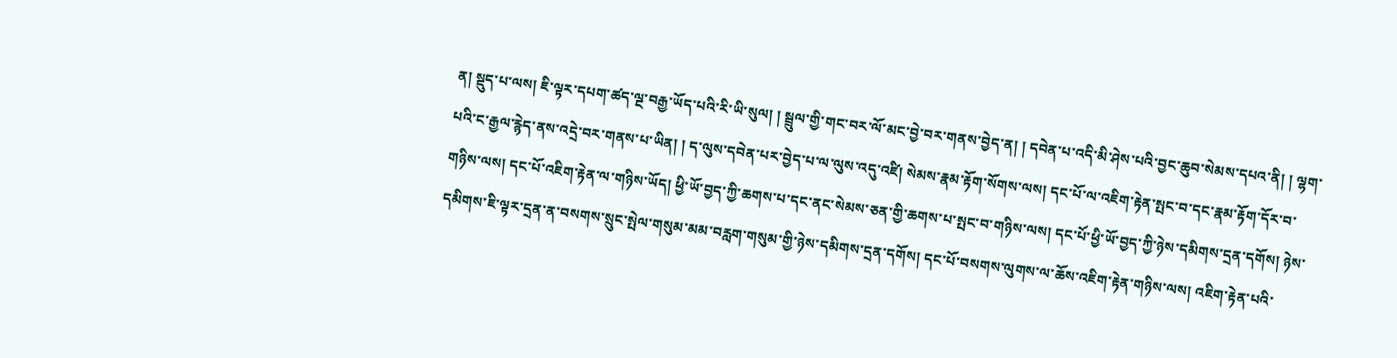ན། སྡུད་པ་ལས། ཇི་ལྟར་དཔག་ཚད་ལྔ་བརྒྱ་ཡོད་པའི་རི་ཡི་སུལ། ། སྦྲུལ་གྱི་གང་བར་ལོ་མང་བྱེ་བར་གནས་བྱེད་ན། ། དབེན་པ་འདི་མི་ཤེས་པའི་བྱང་ཆུབ་སེམས་དཔའ་ནི། ། ལྷག་པའི་ང་རྒྱལ་རྙེད་ནས་འདྲེ་བར་གནས་པ་ཡིན། ། ད་ལུས་དབེན་པར་བྱེད་པ་ལ་ལུས་འདུ་འཛི། སེམས་རྣམ་རྟོག་སོགས་ལས། དང་པོ་ལ་འཇིག་རྟེན་སྤང་བ་དང་རྣམ་རྟོག་དོར་བ་གཉིས་ལས། དང་པོ་འཇིག་རྟེན་ལ་གཉིས་ཡོད། ཕྱི་ཡོ་བྱད་ཀྱི་ཆགས་པ་དང་ནང་སེམས་ཅན་གྱི་ཆགས་པ་སྤང་བ་གཉིས་ལས། དང་པོ་ཕྱི་ཡོ་བྱད་ཀྱི་ཉེས་དམིགས་དྲན་དགོས། ཉེས་དམིགས་ཇི་ལྟར་དྲན་ན་བསགས་སྲུང་སྤེལ་གསུམ་མམ་བརླག་གསུམ་གྱི་ཉེས་དམིགས་དྲན་དགོས། དང་པོ་བསགས་ལུགས་ལ་ཆོས་འཇིག་རྟེན་གཉིས་ལས། འཇིག་རྟེན་པའི་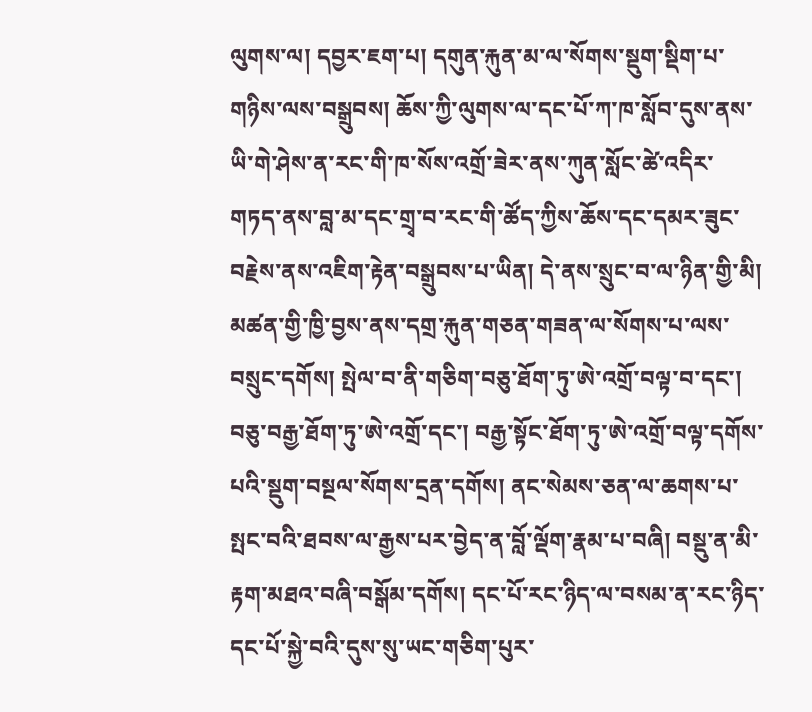ལུགས་ལ། དབྱར་ཇག་པ། དགུན་རྐུན་མ་ལ་སོགས་སྡུག་སྡིག་པ་གཉིས་ལས་བསྒྲུབས། ཆོས་ཀྱི་ལུགས་ལ་དང་པོ་ཀ་ཁ་སློབ་དུས་ནས་ཡི་གེ་ཤེས་ན་རང་གི་ཁ་སོས་འགྲོ་ཟེར་ནས་ཀུན་སློང་ཚེ་འདིར་གཏད་ནས་བླ་མ་དང་གྲྭ་བ་རང་གི་ཚོད་ཀྱིས་ཆོས་དང་དམར་ཟུང་བརྗེས་ནས་འཇིག་རྟེན་བསྒྲུབས་པ་ཡིན། དེ་ནས་སྲུང་བ་ལ་ཉིན་གྱི་མི། མཚན་གྱི་ཁྱི་བྱས་ནས་དགྲ་རྐུན་གཅན་གཟན་ལ་སོགས་པ་ལས་བསྲུང་དགོས། སྤེལ་བ་ནི་གཅིག་བཅུ་ཐོག་ཏུ་ཨེ་འགྲོ་བལྟ་བ་དང་། བཅུ་བརྒྱ་ཐོག་ཏུ་ཨེ་འགྲོ་དང་། བརྒྱ་སྟོང་ཐོག་ཏུ་ཨེ་འགྲོ་བལྟ་དགོས་པའི་སྡུག་བསྔལ་སོགས་དྲན་དགོས། ནང་སེམས་ཅན་ལ་ཆགས་པ་སྤང་བའི་ཐབས་ལ་རྒྱས་པར་བྱེད་ན་བློ་ལྡོག་རྣམ་པ་བཞི། བསྡུ་ན་མི་རྟག་མཐའ་བཞི་བསྒོམ་དགོས། དང་པོ་རང་ཉིད་ལ་བསམ་ན་རང་ཉིད་དང་པོ་སྐྱེ་བའི་དུས་སུ་ཡང་གཅིག་པུར་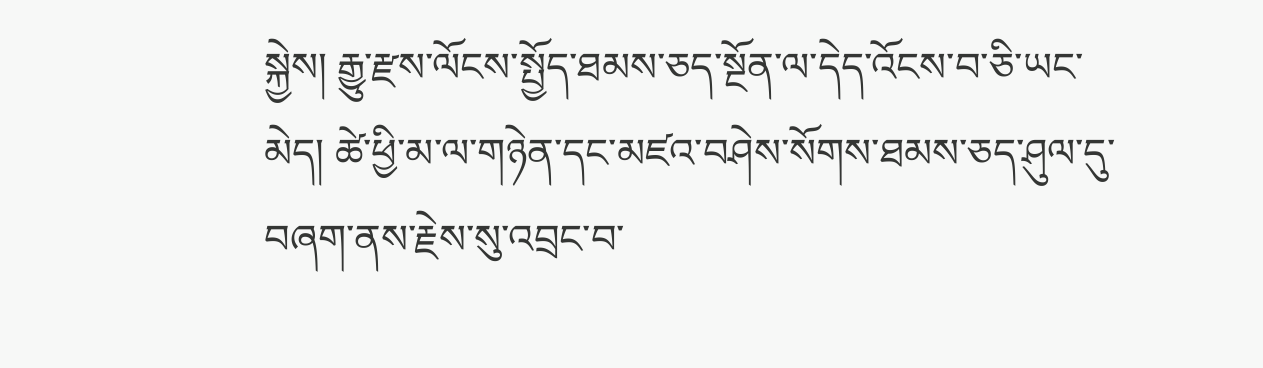སྐྱེས། རྒྱུ་རྫས་ལོངས་སྤྱོད་ཐམས་ཅད་སྔོན་ལ་དེད་འོངས་བ་ཅི་ཡང་མེད། ཚེ་ཕྱི་མ་ལ་གཉེན་དང་མཛའ་བཤེས་སོགས་ཐམས་ཅད་ཤུལ་དུ་བཞག་ནས་རྗེས་སུ་འབྲང་བ་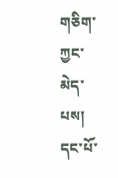གཅིག་ཀྱང་མེད་པས། དང་པོ་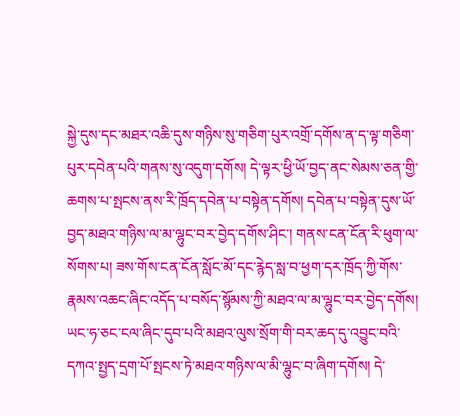སྐྱེ་དུས་དང་མཐར་འཆི་དུས་གཉིས་སུ་གཅིག་པུར་འགྲོ་དགོས་ན་ད་ལྟ་གཅིག་པུར་དབེན་པའི་གནས་སུ་འདུག་དགོས། དེ་ལྟར་ཕྱི་ཡོ་བྱད་ནང་སེམས་ཅན་གྱི་ཆགས་པ་སྤངས་ནས་རི་ཁྲོད་དབེན་པ་བསྟེན་དགོས། དབེན་པ་བསྟེན་དུས་ཡོ་བྱད་མཐའ་གཉིས་ལ་མ་ལྷུང་བར་བྱེད་དགོས་ཤིང་། གནས་ངན་ངོན་རི་ཕུག་ལ་སོགས་པ། ཟས་གོས་ངན་ངོན་སློང་མོ་དང་རྙེད་སླ་བ་ཕྱག་དར་ཁྲོད་ཀྱི་གོས་རྣམས་འཆང་ཞིང་འདོད་པ་བསོད་སྙོམས་ཀྱི་མཐའ་ལ་མ་ལྷུང་བར་བྱེད་དགོས། ཡང་ཧ་ཅང་ངལ་ཞིང་དུབ་པའི་མཐའ་ལུས་སྲོག་གི་བར་ཆད་དུ་འབྱུང་བའི་དཀའ་སྤྱད་དྲག་པོ་སྤངས་ཏེ་མཐའ་གཉིས་ལ་མི་ལྷུང་བ་ཞིག་དགོས། དེ་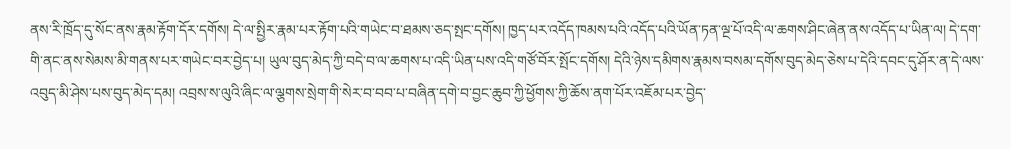ནས་རི་ཁྲོད་དུ་སོང་ནས་རྣམ་རྟོག་དོར་དགོས། དེ་ལ་སྤྱིར་རྣམ་པར་རྟོག་པའི་གཡེང་བ་ཐམས་ཅད་སྤང་དགོས། ཁྱད་པར་འདོད་ཁམས་པའི་འདོད་པའི་ཡོན་ཏན་ལྔ་པོ་འདི་ལ་ཆགས་ཤིང་ཞེན་ནས་འདོད་པ་ཡིན་ལ། དེ་དག་གི་ནང་ནས་སེམས་མི་གནས་པར་གཡེང་བར་བྱེད་པ། ཡུལ་བུད་མེད་ཀྱི་བདེ་བ་ལ་ཆགས་པ་འདི་ཡིན་པས་འདི་གཙོ་བོར་སྤོང་དགོས། དེའི་ཉེས་དམིགས་རྣམས་བསམ་དགོས་བུད་མེད་ཅེས་པ་དེའི་དབང་དུ་ཤོར་ན་དེ་ལས་འབུད་མི་ཤེས་པས་བུད་མེད་དམ། འབྲས་ས་ལུའི་ཞིང་ལ་ལྕགས་སྲེག་གི་སེར་བ་བབ་པ་བཞིན་དགེ་བ་བྱང་ཆུབ་ཀྱི་ཕྱོགས་ཀྱི་ཆོས་ནག་པོར་འཇོམ་པར་བྱེད་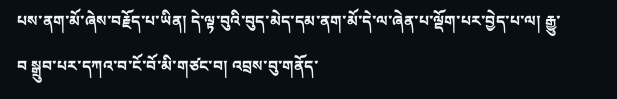པས་ནག་མོ་ཞེས་བརྗོད་པ་ཡིན། དེ་ལྟ་བུའི་བུད་མེད་དམ་ནག་མོ་དེ་ལ་ཞེན་པ་ལྡོག་པར་བྱེད་པ་ལ། རྒྱུ་བ སྒྲུབ་པར་དཀའ་བ་ངོ་བོ་མི་གཙང་བ། འབྲས་བུ་གནོད་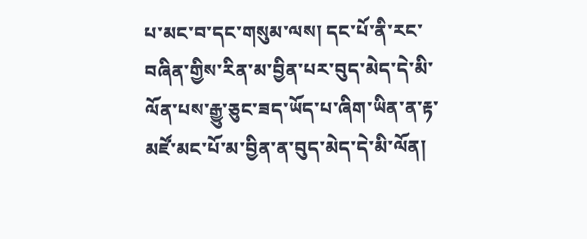པ་མང་བ་དང་གསུམ་ལས། དང་པོ་ནི་རང་བཞིན་གྱིས་རིན་མ་བྱིན་པར་བུད་མེད་དེ་མི་ལོན་པས་རྒྱུ་ཅུང་ཟད་ཡོད་པ་ཞིག་ཡིན་ན་རྟ་མཛོ་མང་པོ་མ་བྱིན་ན་བུད་མེད་དེ་མི་ལོན།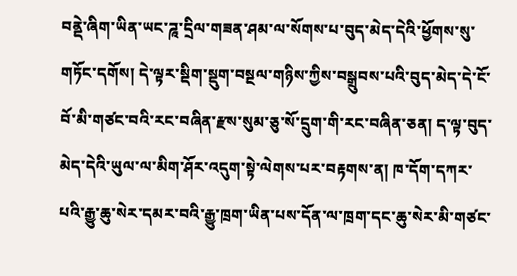བནྡེ་ཞིག་ཡིན་ཡང་ཌཱ་དྲིལ་གཟན་ཤམ་ལ་སོགས་པ་བུད་མེད་དེའི་ཕྱོགས་སུ་གཏོང་དགོས། དེ་ལྟར་སྡིག་སྡུག་བསྔལ་གཉིས་ཀྱིས་བསྒྲུབས་པའི་བུད་མེད་དེ་ངོ་བོ་མི་གཙང་བའི་རང་བཞིན་རྫས་སུམ་ཅུ་སོ་དྲུག་གི་རང་བཞིན་ཅན། ད་ལྟ་བུད་མེད་དེའི་ཡུལ་ལ་མིག་ཤོར་འདུག་སྟེ་ལེགས་པར་བརྟགས་ན། ཁ་དོག་དཀར་པའི་རྒྱུ་ཆུ་སེར་དམར་བའི་རྒྱུ་ཁྲག་ཡིན་པས་དོན་ལ་ཁྲག་དང་ཆུ་སེར་མི་གཙང་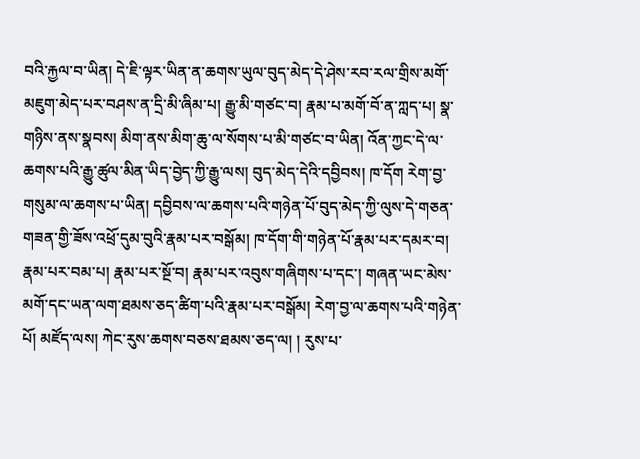བའི་རྐྱལ་བ་ཡིན། དེ་ཇི་ལྟར་ཡིན་ན་ཆགས་ཡུལ་བུད་མེད་དེ་ཤེས་རབ་རལ་གྲིས་མགོ་མཇུག་མེད་པར་བཤས་ན་དྲི་མི་ཞིམ་པ། རྒྱུ་མི་གཙང་བ། རྣམ་པ་མགོ་བོ་ན་ཀླད་པ། སྣ་གཉིས་ནས་སྣབས། མིག་ནས་མིག་ཆུ་ལ་སོགས་པ་མི་གཙང་བ་ཡིན། འོན་ཀྱང་དེ་ལ་ཆགས་པའི་རྒྱུ་ཚུལ་མིན་ཡིད་བྱེད་ཀྱི་རྒྱུ་ལས། བུད་མེད་དེའི་དབྱིབས། ཁ་དོག རེག་བྱ་གསུམ་ལ་ཆགས་པ་ཡིན། དབྱིབས་ལ་ཆགས་པའི་གཉེན་པོ་བུད་མེད་ཀྱི་ལུས་དེ་གཅན་གཟན་གྱི་ཟོས་འཕྲོ་དུམ་བུའི་རྣམ་པར་བསྒོམ། ཁ་དོག་གི་གཉེན་པོ་རྣམ་པར་དམར་བ། རྣམ་པར་བམ་པ། རྣམ་པར་སྔོ་བ། རྣམ་པར་འབུས་གཞིགས་པ་དང་། གཞན་ཡང་མེས་མགོ་དང་ཡན་ལག་ཐམས་ཅད་ཚིག་པའི་རྣམ་པར་བསྒོམ། རེག་བྱ་ལ་ཆགས་པའི་གཉེན་པོ། མཛོད་ལས། ཀེང་རུས་ཆགས་བཅས་ཐམས་ཅད་ལ། ། རུས་པ་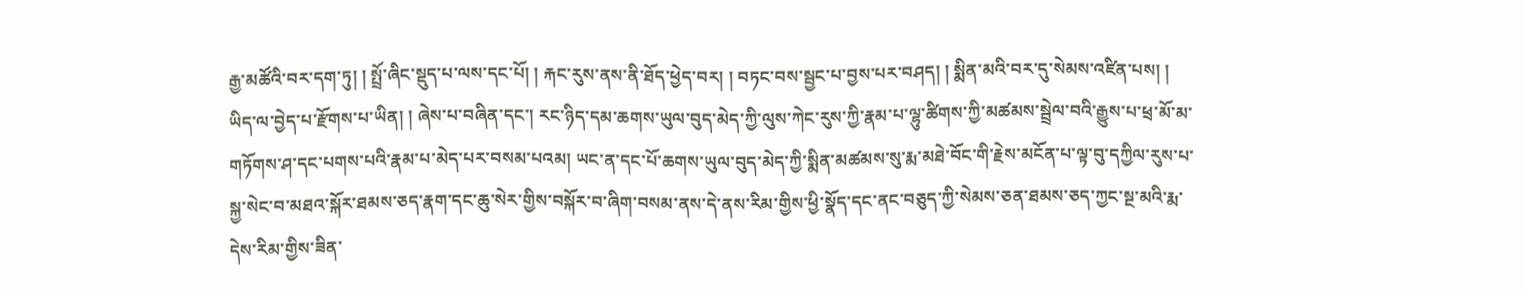རྒྱ་མཚོའི་བར་དག་ཏུ། ། སྤྲོ་ཞིང་སྡུད་པ་ལས་དང་པོ། ། རྐང་རུས་ནས་ནི་ཐོད་ཕྱེད་བར། ། བཏང་བས་སྦྱང་པ་བྱས་པར་བཤད། ། སྨིན་མའི་བར་དུ་སེམས་འཛིན་པས། ། ཡིད་ལ་བྱེད་པ་རྫོགས་པ་ཡིན། ། ཞེས་པ་བཞིན་དང་། རང་ཉིད་དམ་ཆགས་ཡུལ་བུད་མེད་ཀྱི་ལུས་ཀེང་རུས་ཀྱི་རྣམ་པ་ལྷུ་ཚིགས་ཀྱི་མཚམས་སྦྲེལ་བའི་རྒྱུས་པ་ཕྲ་མོ་མ་གཏོགས་ཤ་དང་པགས་པའི་རྣམ་པ་མེད་པར་བསམ་པའམ། ཡང་ན་དང་པོ་ཆགས་ཡུལ་བུད་མེད་ཀྱི་སྨིན་མཚམས་སུ་རྨ་མཐེ་བོང་གི་རྗེས་མངོན་པ་ལྟ་བུ་དཀྱིལ་རུས་པ་སྐྱ་སེང་བ་མཐའ་སྐོར་ཐམས་ཅད་རྣག་དང་ཆུ་སེར་གྱིས་བསྐོར་བ་ཞིག་བསམ་ནས་དེ་ནས་རིམ་གྱིས་ཕྱི་སྣོད་དང་ནང་བཅུད་ཀྱི་སེམས་ཅན་ཐམས་ཅད་ཀྱང་སྔ་མའི་རྨ་དེས་རིམ་གྱིས་ཟིན་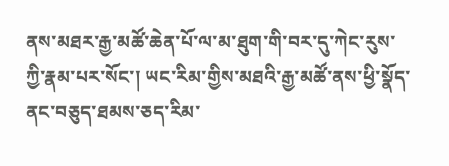ནས་མཐར་རྒྱ་མཚོ་ཆེན་པོ་ལ་མ་ཐུག་གི་བར་དུ་ཀེང་རུས་ཀྱི་རྣམ་པར་སོང་། ཡང་རིམ་གྱིས་མཐའི་རྒྱ་མཚོ་ནས་ཕྱི་སྣོད་ནང་བཅུད་ཐམས་ཅད་རིམ་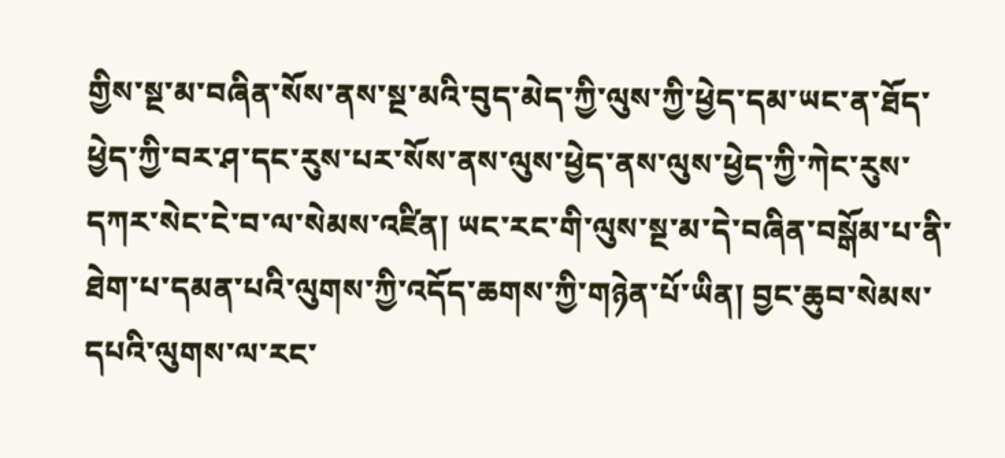གྱིས་སྔ་མ་བཞིན་སོས་ནས་སྔ་མའི་བུད་མེད་ཀྱི་ལུས་ཀྱི་ཕྱེད་དམ་ཡང་ན་ཐོད་ཕྱེད་ཀྱི་བར་ཤ་དང་རུས་པར་སོས་ནས་ལུས་ཕྱེད་ནས་ལུས་ཕྱེད་ཀྱི་ཀེང་རུས་དཀར་སེང་ངེ་བ་ལ་སེམས་འཛིན། ཡང་རང་གི་ལུས་སྔ་མ་དེ་བཞིན་བསྒོམ་པ་ནི་ཐེག་པ་དམན་པའི་ལུགས་ཀྱི་འདོད་ཆགས་ཀྱི་གཉེན་པོ་ཡིན། བྱང་ཆུབ་སེམས་དཔའི་ལུགས་ལ་རང་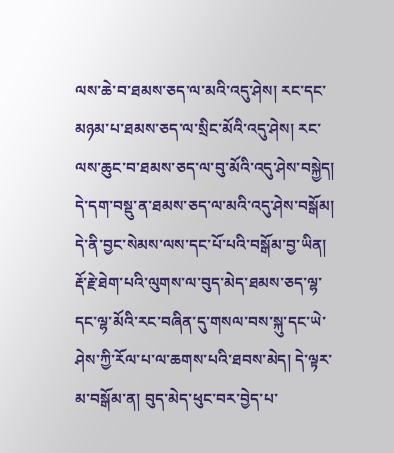ལས་ཆེ་བ་ཐམས་ཅད་ལ་མའི་འདུ་ཤེས། རང་དང་མཉམ་པ་ཐམས་ཅད་ལ་སྲིང་མོའི་འདུ་ཤེས། རང་ལས་ཆུང་བ་ཐམས་ཅད་ལ་བུ་མོའི་འདུ་ཤེས་བསྐྱེད། དེ་དག་བསྡུ་ན་ཐམས་ཅད་ལ་མའི་འདུ་ཤེས་བསྒོམ། དེ་ནི་བྱང་སེམས་ལས་དང་པོ་པའི་བསྒོམ་བྱ་ཡིན། རྡོ་རྗེ་ཐེག་པའི་ལུགས་ལ་བུད་མེད་ཐམས་ཅད་ལྷ་དང་ལྷ་མོའི་རང་བཞིན་དུ་གསལ་བས་སྐུ་དང་ཡེ་ཤེས་ཀྱི་རོལ་པ་ལ་ཆགས་པའི་ཐབས་མེད། དེ་ལྟར་མ་བསྒོམ་ན། བུད་མེད་ཕུང་བར་བྱེད་པ་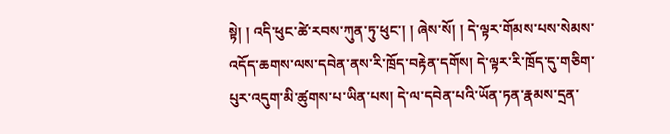སྟེ། ། འདི་ཕུང་ཚེ་རབས་ཀུན་ཏུ་ཕུང་། ། ཞེས་སོ། ། དེ་ལྟར་གོམས་པས་སེམས་འདོད་ཆགས་ལས་དབེན་ནས་རི་ཁྲོད་བརྟེན་དགོས། དེ་ལྟར་རི་ཁྲོད་དུ་གཅིག་པུར་འདུག་མི་ཚུགས་པ་ཡིན་པས། དེ་ལ་དབེན་པའི་ཡོན་ཏན་རྣམས་དྲན་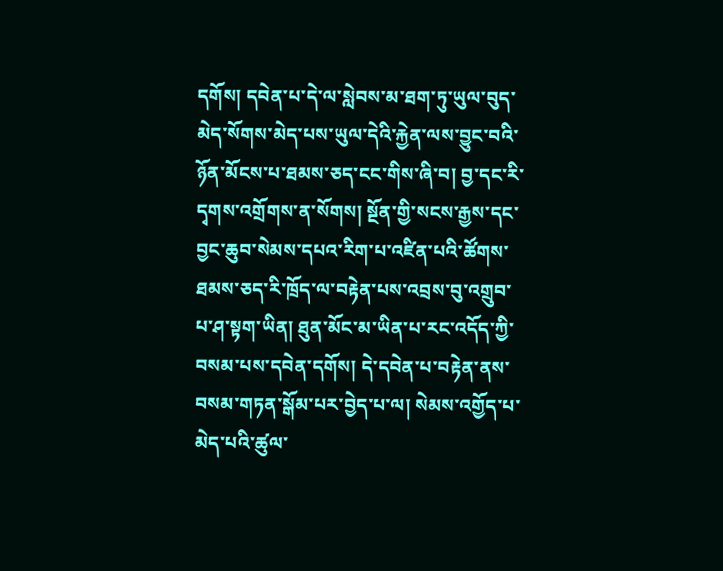དགོས། དབེན་པ་དེ་ལ་སླེབས་མ་ཐག་ཏུ་ཡུལ་བུད་མེད་སོགས་མེད་པས་ཡུལ་དེའི་རྐྱེན་ལས་བྱུང་བའི་ཉོན་མོངས་པ་ཐམས་ཅད་ངང་གིས་ཞི་བ། བྱ་དང་རི་དྭགས་འགྲོགས་ན་སོགས། སྔོན་གྱི་སངས་རྒྱས་དང་བྱང་ཆུབ་སེམས་དཔའ་རིག་པ་འཛིན་པའི་ཚོགས་ཐམས་ཅད་རི་ཁྲོད་ལ་བརྟེན་པས་འབྲས་བུ་འགྲུབ་པ་ཤ་སྟག་ཡིན། ཐུན་མོང་མ་ཡིན་པ་རང་འདོད་ཀྱི་བསམ་པས་དབེན་དགོས། དེ་དབེན་པ་བརྟེན་ནས་བསམ་གཏན་སྒོམ་པར་བྱེད་པ་ལ། སེམས་འགྱོད་པ་མེད་པའི་ཚུལ་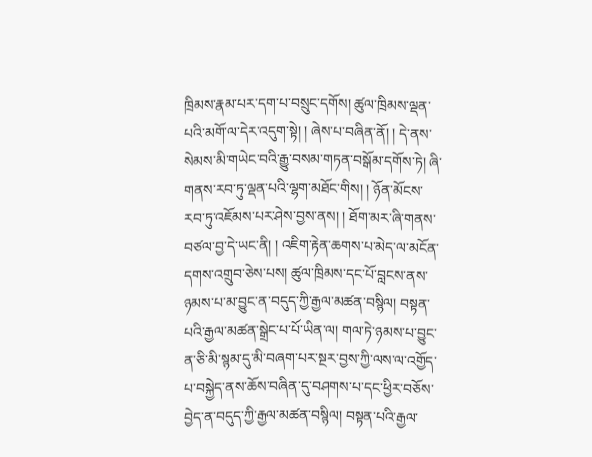ཁྲིམས་རྣམ་པར་དག་པ་བསྲུང་དགོས། ཚུལ་ཁྲིམས་ལྡན་པའི་མགོ་ལ་དེར་འདུག་སྟེ། ། ཞེས་པ་བཞིན་ནོ། ། དེ་ནས་སེམས་མི་གཡེང་བའི་རྒྱུ་བསམ་གཏན་བསྒོམ་དགོས་ཏེ། ཞི་གནས་རབ་ཏུ་ལྡན་པའི་ལྷག་མཐོང་གིས། ། ཉོན་མོངས་རབ་ཏུ་འཇོམས་པར་ཤེས་བྱས་ནས། ། ཐོག་མར་ཞི་གནས་བཙལ་བྱ་དེ་ཡང་ནི། ། འཇིག་རྟེན་ཆགས་པ་མེད་ལ་མངོན་དགས་འགྲུབ་ཅེས་པས། ཚུལ་ཁྲིམས་དང་པོ་བླངས་ནས་ཉམས་པ་མ་བྱུང་ན་བདུད་ཀྱི་རྒྱལ་མཚན་བསྙིལ། བསྟན་པའི་རྒྱལ་མཚན་སྒྲེང་པ་པོ་ཡིན་ལ། གལ་ཏེ་ཉམས་པ་བྱུང་ན་ཅི་མི་སྙམ་དུ་མི་བཞག་པར་སྔར་བྱས་ཀྱི་ལས་ལ་འགྱོད་པ་བསྐྱེད་ནས་ཆོས་བཞིན་དུ་བཤགས་པ་དང་ཕྱིར་བཅོས་བྱེད་ན་བདུད་ཀྱི་རྒྱལ་མཚན་བསྙིལ། བསྟན་པའི་རྒྱལ་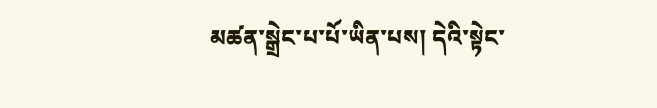མཚན་སྒྲེང་པ་པོ་ཡིན་པས། དེའི་སྟེང་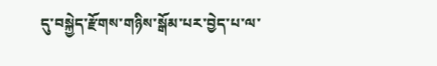དུ་བསྐྱེད་རྫོགས་གཉིས་སྒོམ་པར་བྱེད་པ་ལ་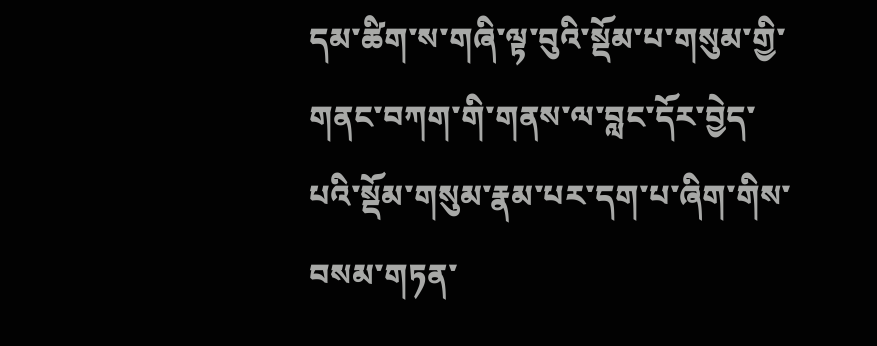དམ་ཚིག་ས་གཞི་ལྟ་བུའི་སྡོམ་པ་གསུམ་གྱི་གནང་བཀག་གི་གནས་ལ་བླང་དོར་བྱེད་པའི་སྡོམ་གསུམ་རྣམ་པར་དག་པ་ཞིག་གིས་བསམ་གཏན་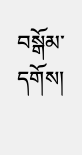བསྒོམ་དགོས།